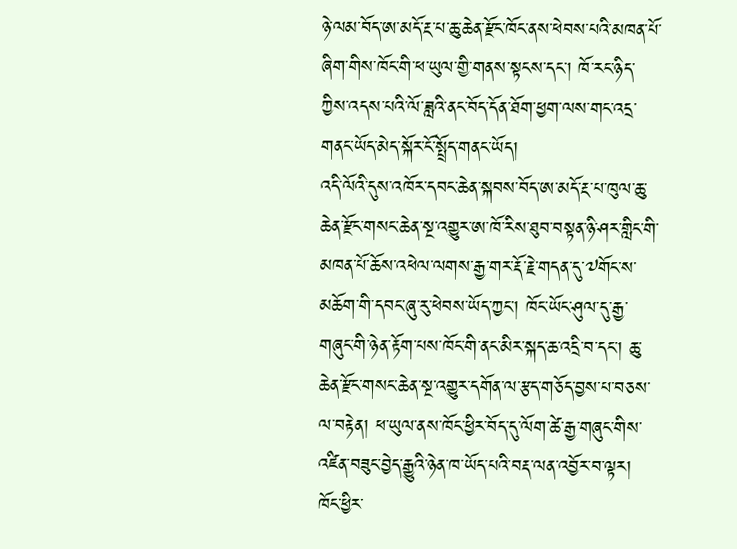ཉེ་ལམ་བོད་ཨ་མདོ་རྔ་པ་ཆུ་ཆེན་རྫོང་ཁོང་ནས་ཕེབས་པའི་མཁན་པོ་ཞིག་གིས་ཁོང་གི་ཕ་ཡུལ་གྱི་གནས་སྟངས་དང་། ཁོ་རང་ཉིད་ཀྱིས་འདས་པའི་ལོ་ཟླའི་ནང་བོད་དོན་ཐོག་ཕྱག་ལས་གང་འདྲ་གནང་ཡོད་མེད་སྐོར་ངོ་སྤྲོད་གནང་ཡོད།
འདི་ལོའི་དུས་འཁོར་དབང་ཆེན་སྐབས་བོད་ཨ་མདོ་རྔ་པ་ཁུལ་ཆུ་ཆེན་རྫོང་གསང་ཆེན་སྔ་འགྱུར་ཨ་ཁོ་རིས་ཐུབ་བསྟན་ཉི་ཤར་གླིང་གི་མཁན་པོ་ཆོས་འཕེལ་ལགས་རྒྱ་གར་རྡོ་རྗེ་གདན་དུ་༧གོང་ས་མཆོག་གི་དབང་ཞུ་རུ་ཕེབས་ཡོད་ཀྱང་། ཁོང་ཡོང་ཤུལ་དུ་རྒྱ་གཞུང་གི་ཉེན་རྟོག་པས་ཁོང་གི་ནང་མིར་སྐད་ཆ་འདྲི་བ་དང་། ཆུ་ཆེན་རྫོང་གསང་ཆེན་སྔ་འགྱུར་དགོན་ལ་རྩད་གཅོད་བྱས་པ་བཅས་ལ་བརྟེན། ཕ་ཡུལ་ནས་ཁོང་ཕྱིར་བོད་དུ་ལོག་ཚེ་རྒྱ་གཞུང་གིས་འཛིན་བཟུང་བྱེད་རྒྱུའི་ཉེན་ཁ་ཡོད་པའི་བརྡ་ལན་འབྱོར་བ་ལྟར། ཁོང་ཕྱིར་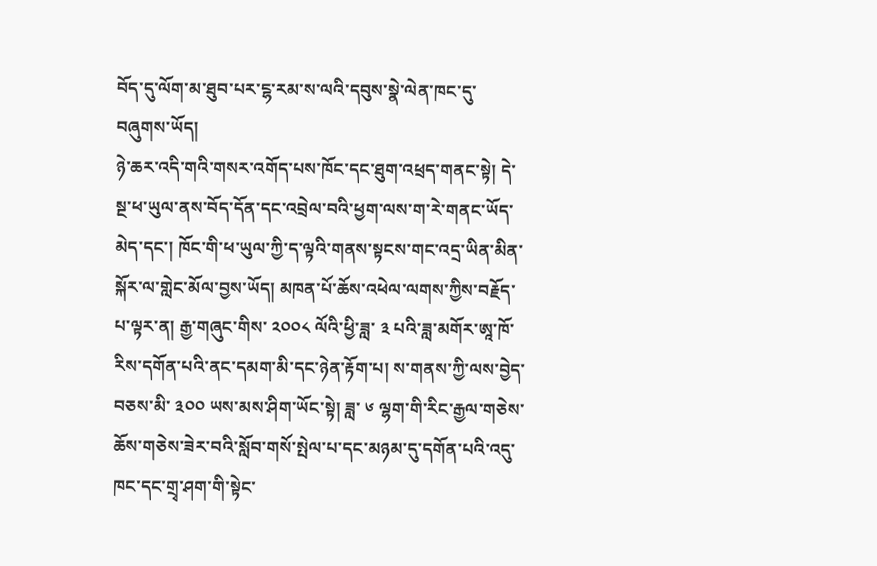བོད་དུ་ལོག་མ་ཐུབ་པར་ངྷ་རམ་ས་ལའི་དབུས་སྣེ་ལེན་ཁང་དུ་བཞུགས་ཡོད།
ཉེ་ཆར་འདི་གའི་གསར་འགོད་པས་ཁོང་དང་ཐུག་འཕྲད་གནང་སྟེ། དེ་སྔ་ཕ་ཡུལ་ནས་བོད་དོན་དང་འབྲེལ་བའི་ཕྱག་ལས་ག་རེ་གནང་ཡོད་མེད་དང་། ཁོང་གི་ཕ་ཡུལ་ཀྱི་ད་ལྟའི་གནས་སྟངས་གང་འདྲ་ཡིན་མིན་སྐོར་ལ་གླེང་མོལ་བྱས་ཡོད། མཁན་པོ་ཆོས་འཕེལ་ལགས་ཀྱིས་བརྗོད་པ་ལྟར་ན། རྒྱ་གཞུང་གིས་ ༢༠༠༨ ལོའི་ཕྱི་ཟླ་ ༣ པའི་ཟླ་མགོར་ཨཱ་ཁོ་རིས་དགོན་པའི་ནང་དམག་མི་དང་ཉེན་རྟོག་པ། ས་གནས་ཀྱི་ལས་བྱེད་བཅས་མི་ ༣༠༠ ཡས་མས་ཤིག་ཡོང་སྟེ། ཟླ་ ༦ ལྷག་གི་རིང་རྒྱལ་གཅེས་ཆོས་གཅེས་ཟེར་བའི་སློབ་གསོ་སྤེལ་པ་དང་མཉམ་དུ་དགོན་པའི་འདུ་ཁང་དང་གྲྭ་ཤག་གི་སྟེང་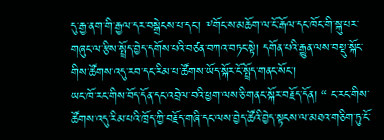དུ་རྒྱ་ནག་གི་རྒྱལ་དར་བསྒྲེངས་པ་དང་། ༸གོང་ས་མཆོག་ལ་ངོ་རྒོལ་དང་ཁོང་གི་སྐུ་པར་གཞུང་ལ་རྩིས་སྤྲོད་བྱེད་དགོས་པའི་བཙན་བཀའ་བཏང་སྟེ། དགོན་པའི་རྒྱུན་ལས་བསྡུ་སྐོང་གིས་ཚོགས་འདུ་རབ་དང་རིམ་པ་ཚོགས་ཡོད་སྐོར་ངོ་སྤྲོད་གནང་སོང་།
ཡང་ཁོ་རང་གིས་བོད་དོན་དང་འབྲེལ་བའི་ཕྱག་ལས་ཅི་གནང་སྐོར་བརྗོད་དོན། “ ང་རང་གིས་ཚོགས་འདུ་རིམ་པའི་ཁྲོད་ཀྱི་བརྗོད་གཞི་དང་ལས་བྱེད་ཚོའི་བྱེད་སྟངས་ལ་མཐའ་གཅིག་ཏུ་ངོ་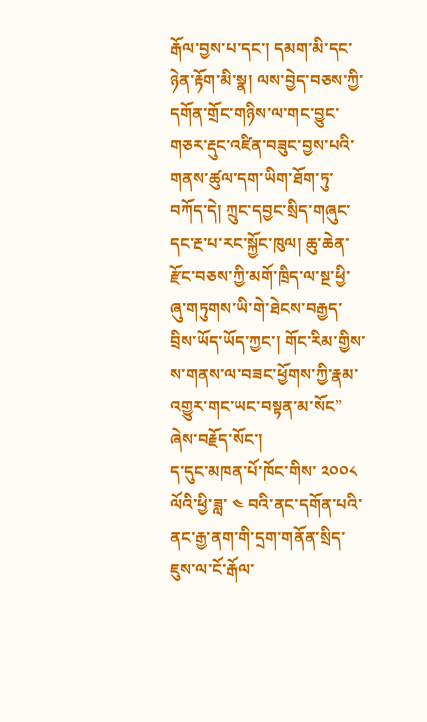རྒོལ་བྱས་པ་དང་། དམག་མི་དང་ཉེན་རྟོག་མི་སྣ། ལས་བྱེད་བཅས་ཀྱི་དགོན་གྲོང་གཉིས་ལ་གང་བྱུང་གཅར་རྡུང་འཛིན་བཟུང་བྱས་པའི་གནས་ཚུལ་དག་ཡིག་ཐོག་ཏུ་བཀོད་དེ། ཀྲུང་དབྱང་སྲིད་གཞུང་དང་རྔ་པ་རང་སྐྱོང་ཁུལ། ཆུ་ཆེན་རྫོང་བཅས་ཀྱི་མགོ་ཁྲིད་ལ་སྔ་ཕྱི་ཞུ་གཏུགས་ཡི་གེ་ཐེངས་བརྒྱད་བྲིས་ཡོད་ཡོད་ཀྱང་། གོང་རིམ་གྱིས་ས་གནས་ལ་བཟང་ཕྱོགས་ཀྱི་རྣམ་འགྱུར་གང་ཡང་བསྟན་མ་སོང” ཞེས་བརྗོད་སོང་།
ད་དུང་མཁན་པོ་ཁོང་གིས་ ༢༠༠༨ ལོའི་ཕྱི་ཟླ་ ༤ བའི་ནང་དགོན་པའི་ནང་རྒྱ་ནག་གི་དྲག་གནོན་སྲིད་ཇུས་ལ་ངོ་རྒོལ་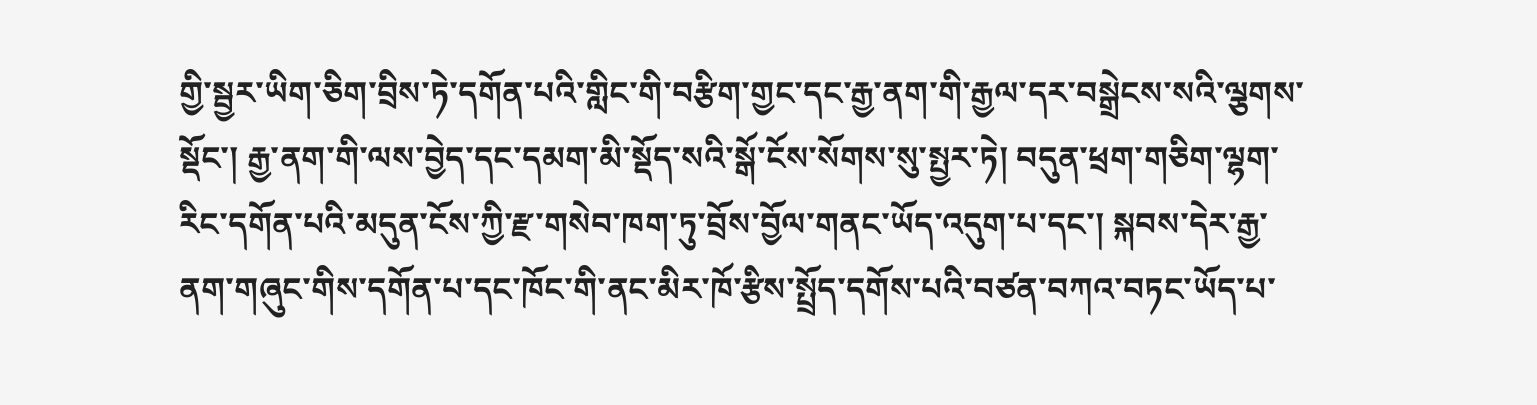གྱི་སྦྱར་ཡིག་ཅིག་བྲིས་ཏེ་དགོན་པའི་གླིང་གི་བརྩིག་གྱང་དང་རྒྱ་ནག་གི་རྒྱལ་དར་བསྒྲེངས་སའི་ལྕགས་སྡོང་། རྒྱ་ནག་གི་ལས་བྱེད་དང་དམག་མི་སྡོད་སའི་སྒོ་ངོས་སོགས་སུ་སྤྱར་ཏེ། བདུན་ཕྲག་གཅིག་ལྷག་རིང་དགོན་པའི་མདུན་ངོས་ཀྱི་རྫ་གསེབ་ཁག་ཏུ་བྲོས་བྱོལ་གནང་ཡོད་འདུག་པ་དང་། སྐབས་དེར་རྒྱ་ནག་གཞུང་གིས་དགོན་པ་དང་ཁོང་གི་ནང་མིར་ཁོ་རྩིས་སྤྲོད་དགོས་པའི་བཙན་བཀའ་བཏང་ཡོད་པ་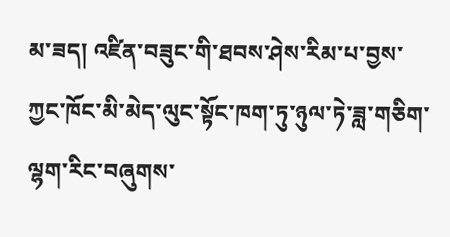མ་ཟད། འཛིན་བཟུང་གི་ཐབས་ཤེས་རིམ་པ་བྱས་ཀྱང་ཁོང་མི་མེད་ལུང་སྟོང་ཁག་ཏུ་ཉུལ་ཏེ་ཟླ་གཅིག་ལྷག་རིང་བཞུགས་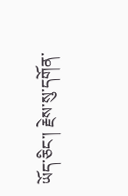ཡོད་ཅིང་། རྗེས་སུ་དགོན་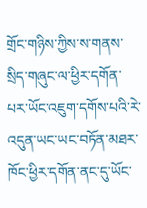གྲོང་གཉིས་ཀྱིས་ས་གནས་སྲིད་གཞུང་ལ་ཕྱིར་དགོན་པར་ཡོང་འཇུག་དགོས་པའི་རེ་འདུན་ཡང་ཡང་བཏོན་མཐར་ཁོང་ཕྱིར་དགོན་ནང་དུ་ཡོང་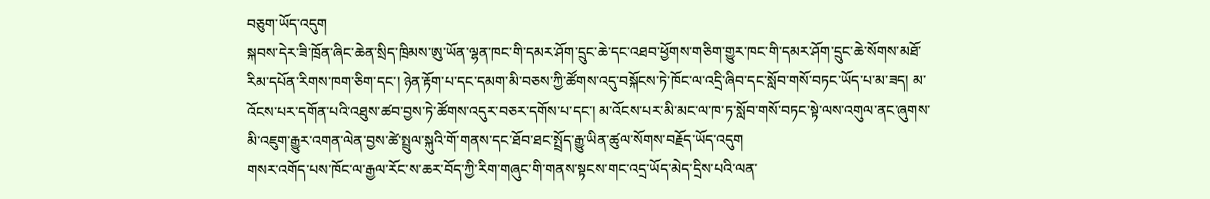བཅུག་ཡོད་འདུག
སྐབས་དེར་ཟི་ཁྲོན་ཞིང་ཆེན་སྲིད་ཁྲིམས་ཨུ་ཡོན་ལྷན་ཁང་གི་དམར་ཤོག་དྲུང་ཆེ་དང་འཐབ་ཕྱོགས་གཅིག་གྱུར་ཁང་གི་དམར་ཤོག་དྲུང་ཆེ་སོགས་མཐོ་རིམ་དཔོན་རིགས་ཁག་ཅིག་དང་། ཉེན་རྟོག་པ་དང་དམག་མི་བཅས་ཀྱི་ཚོགས་འདུ་བསྐོངས་ཏེ་ཁོང་ལ་འདྲི་ཞིབ་དང་སློབ་གསོ་བཏང་ཡོད་པ་མ་ཟད། མ་འོངས་པར་དགོན་པའི་འཐུས་ཚབ་བྱས་ཏེ་ཚོགས་འདུར་བཅར་དགོས་པ་དང་། མ་འོངས་པར་མི་མང་ལ་ཁ་ཏ་སློབ་གསོ་བཏང་སྟེ་ལས་འགུལ་ནང་ཞུགས་མི་འཇུག་རྒྱུར་འགན་ལེན་བྱས་ཚེ་སྤྲུལ་སྐུའི་གོ་གནས་དང་ཐོབ་ཐང་སྤྲོད་རྒྱུ་ཡིན་ཚུལ་སོགས་བརྗོད་ཡོད་འདུག
གསར་འགོད་པས་ཁོང་ལ་རྒྱལ་རོང་ས་ཆར་བོད་ཀྱི་རིག་གཞུང་གི་གནས་སྟངས་གང་འདྲ་ཡོད་མེད་དྲིས་པའི་ལན་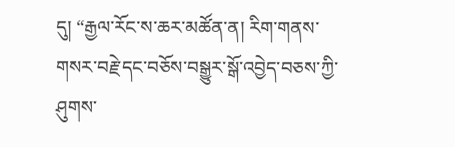དུ། “རྒྱལ་རོང་ས་ཆར་མཚོན་ན། རིག་གནས་གསར་བརྗེ་དང་བཅོས་བསྒྱུར་སྒོ་འབྱེད་བཅས་ཀྱི་ཤུགས་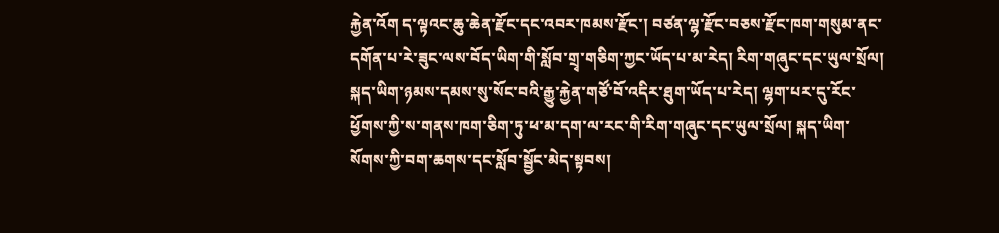རྐྱེན་འོག ད་ལྟའང་ཆུ་ཆེན་རྫོང་དང་འབར་ཁམས་རྫོང་། བཙན་ལྷ་རྫོང་བཅས་རྫོང་ཁག་གསུམ་ནང་དགོན་པ་རེ་ཟུང་ལས་བོད་ཡིག་གི་སློབ་གྲྭ་གཅིག་ཀྱང་ཡོད་པ་མ་རེད། རིག་གཞུང་དང་ཡུལ་སྲོལ། སྐད་ཡིག་ཉམས་དམས་སུ་སོང་བའི་རྒྱུ་རྐྱེན་གཙོ་བོ་འདིར་ཐུག་ཡོད་པ་རེད། ལྷག་པར་དུ་རོང་ཕྱོགས་ཀྱི་ས་གནས་ཁག་ཅིག་ཏུ་ཕ་མ་དག་ལ་རང་གི་རིག་གཞུང་དང་ཡུལ་སྲོལ། སྐད་ཡིག་སོགས་ཀྱི་བག་ཆགས་དང་སློབ་སྦྱོང་མེད་སྟབས།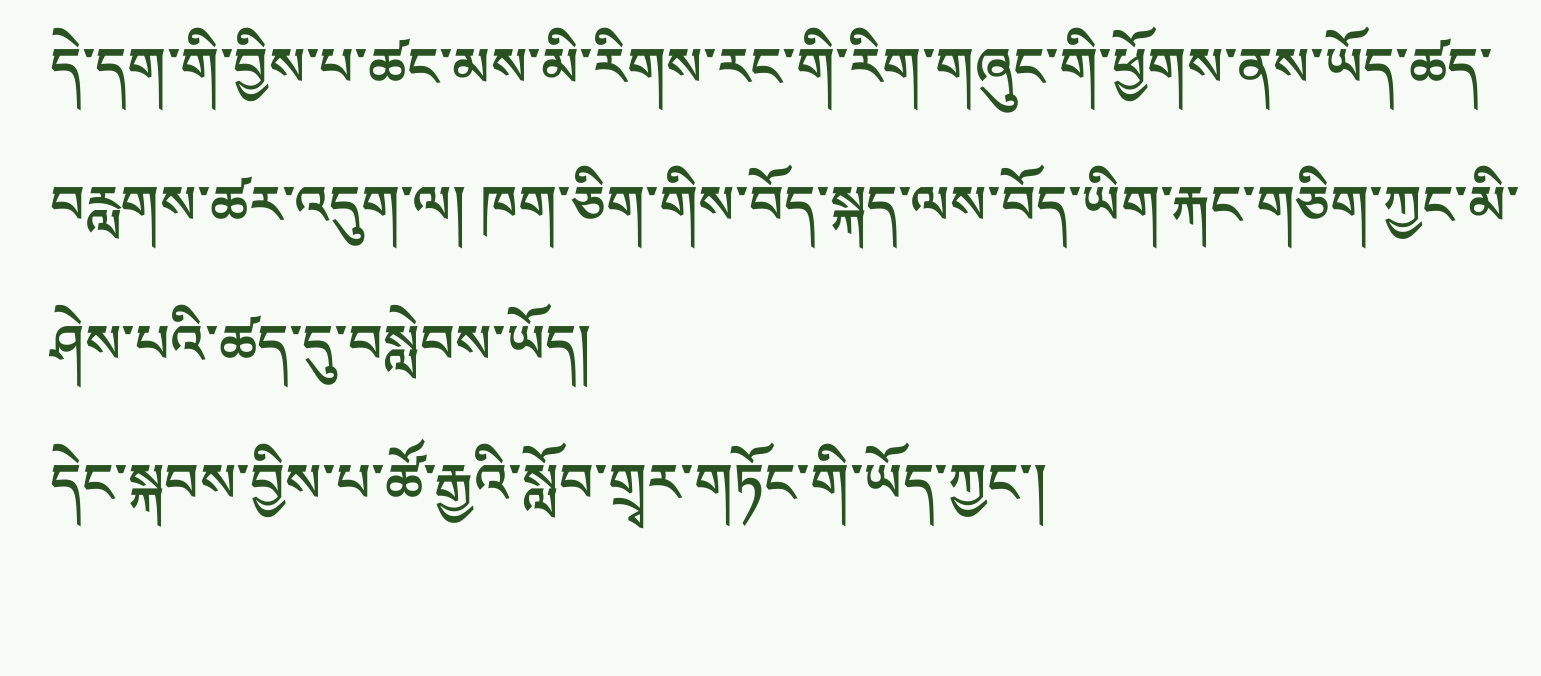དེ་དག་གི་བྱིས་པ་ཚང་མས་མི་རིགས་རང་གི་རིག་གཞུང་གི་ཕྱོགས་ནས་ཡོད་ཚད་བརླགས་ཚར་འདུག་ལ། ཁག་ཅིག་གིས་བོད་སྐད་ལས་བོད་ཡིག་རྐང་གཅིག་ཀྱང་མི་ཤེས་པའི་ཚད་དུ་བསླེབས་ཡོད།
དེང་སྐབས་བྱིས་པ་ཚོ་རྒྱའི་སློབ་གྲྭར་གཏོང་གི་ཡོད་ཀྱང་།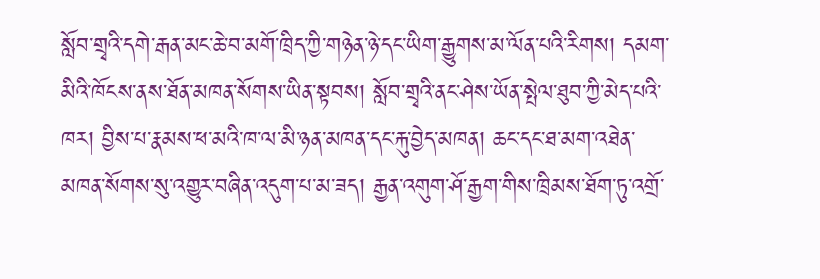སློབ་གྲྭའི་དགེ་རྒན་མང་ཆེ་བ་མགོ་ཁྲིད་ཀྱི་གཉེན་ཉེ་དང་ཡིག་རྒྱུགས་མ་ལོན་པའི་རིགས། དམག་མིའི་ཁོངས་ནས་ཐོན་མཁན་སོགས་ཡིན་སྟབས། སློབ་གྲྭའི་ནང་ཤེས་ཡོན་སྤེལ་ཐུབ་ཀྱི་མེད་པའི་ཁར། བྱིས་པ་རྣམས་ཕ་མའི་ཁ་ལ་མི་ཉན་མཁན་དང་རྐུ་བྱེད་མཁན། ཆང་དང་ཐ་མག་འཐེན་མཁན་སོགས་སུ་འགྱུར་བཞིན་འདུག་པ་མ་ཟད། རྒྱན་འགུག་ཤོ་རྒྱག་གིས་ཁྲིམས་ཐོག་ཏུ་འགྲོ་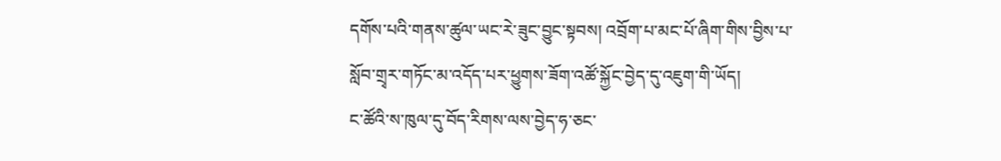དགོས་པའི་གནས་ཚུལ་ཡང་རེ་ཟུང་བྱུང་སྟབས། འབྲོག་པ་མང་པོ་ཞིག་གིས་བྱིས་པ་སློབ་གྲྭར་གཏོང་མ་འདོད་པར་ཕྱུགས་ཟོག་འཚོ་སྐྱོང་བྱེད་དུ་འཇུག་གི་ཡོད།
ང་ཚོའི་ས་ཁུལ་དུ་བོད་རིགས་ལས་བྱེད་ཧ་ཅང་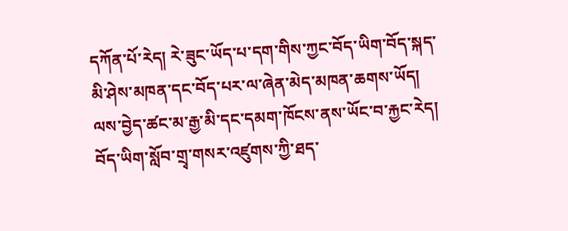དཀོན་པོ་རེད། རེ་ཟུང་ཡོད་པ་དག་གིས་ཀྱང་བོད་ཡིག་བོད་སྐད་མི་ཤེས་མཁན་དང་བོད་པར་ལ་ཞེན་མེད་མཁན་ཆགས་ཡོད། ལས་བྱེད་ཚང་མ་རྒྱ་མི་དང་དམག་ཁོངས་ནས་ཡོང་བ་རྐྱང་རེད། བོད་ཡིག་སློབ་གྲྭ་གསར་འཛུགས་ཀྱི་ཐད་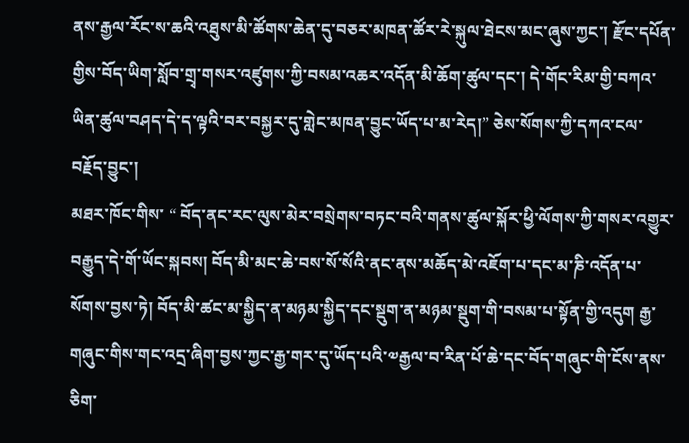ནས་རྒྱལ་རོང་ས་ཆའི་འཐུས་མི་ཚོགས་ཆེན་དུ་བཅར་མཁན་ཚོར་རེ་སྐུལ་ཐེངས་མང་ཞུས་ཀྱང་། རྫོང་དཔོན་གྱིས་བོད་ཡིག་སློབ་གྲྭ་གསར་འཛུགས་ཀྱི་བསམ་འཆར་འདོན་མི་ཆོག་ཚུལ་དང་། དེ་གོང་རིམ་གྱི་བཀའ་ཡིན་ཚུལ་བཤད་དེ་ད་ལྟའི་བར་བསྐྱར་དུ་གླེང་མཁན་བྱུང་ཡོད་པ་མ་རེད།” ཅེས་སོགས་ཀྱི་དཀའ་ངལ་བརྗོད་བྱུང་།
མཐར་ཁོང་གིས་ “ བོད་ནང་རང་ལུས་མེར་བསྲེགས་བཏང་བའི་གནས་ཚུལ་སྐོར་ཕྱི་ལོགས་ཀྱི་གསར་འགྱུར་བརྒྱུད་དེ་གོ་ཡོང་སྐབས། བོད་མི་མང་ཆེ་བས་སོ་སོའི་ནང་ནས་མཆོད་མེ་འཇོག་པ་དང་མ་ཎི་འདོན་པ་སོགས་བྱས་ཏེ། བོད་མི་ཚང་མ་སྐྱིད་ན་མཉམ་སྐྱིད་དང་སྡུག་ན་མཉམ་སྡུག་གི་བསམ་པ་སྟོན་གྱི་འདུག རྒྱ་གཞུང་གིས་གང་འདྲ་ཞིག་བྱས་ཀྱང་རྒྱ་གར་དུ་ཡོད་པའི་༧རྒྱལ་བ་རིན་པོ་ཆེ་དང་བོད་གཞུང་གི་ངོས་ནས་ཅིག་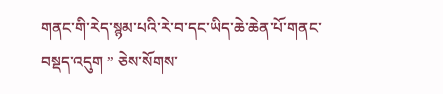གནང་གི་རེད་སྙམ་པའི་རེ་བ་དང་ཡིད་ཆེ་ཆེན་པོ་གནང་བསྡད་འདུག ” ཅེས་སོགས་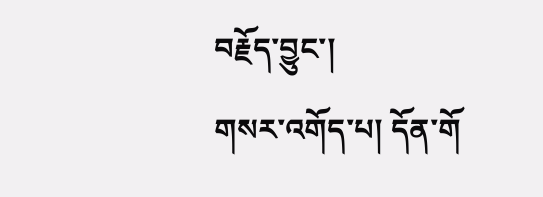བརྗོད་བྱུང་།
གསར་འགོད་པ། དོན་གོ